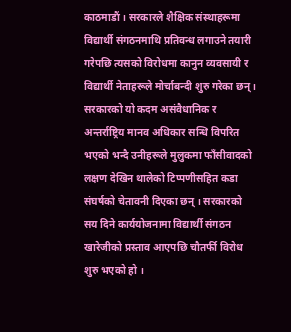काठमाडौं । सरकारले शैक्षिक संस्थाहरूमा विद्यार्थी संगठनमाथि प्रतिवन्ध लगाउने तयारी गरेपछि त्यसको विरोधमा कानुन व्यवसायी र विद्यार्थी नेताहरूले मोर्चाबन्दी शुरु गरेका छन् । सरकारको यो कदम असंवैधानिक र अन्तर्राष्ट्रिय मानव अधिकार सन्धि विपरित भएको भन्दै उनीहरूले मुलुकमा फाँसीवादको लक्षण देखिन थालेको टिप्पणीसहित कडा संघर्षको चेतावनी दिएका छन् । सरकारको सय दिने कार्ययोजनामा विद्यार्थी संगठन खारेजीको प्रस्ताव आएपछि चौतर्फी विरोध शुरु भएको हो ।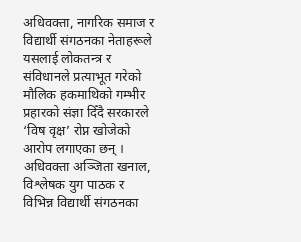अधिवक्ता, नागरिक समाज र विद्यार्थी संगठनका नेताहरूले यसलाई लोकतन्त्र र संविधानले प्रत्याभूत गरेको मौलिक हकमाथिको गम्भीर प्रहारको संज्ञा दिँदै सरकारले ‘विष वृक्ष’ रोप्न खोजेको आरोप लगाएका छन् । अधिवक्ता अञ्जिता खनाल, विश्लेषक युग पाठक र विभिन्न विद्यार्थी संगठनका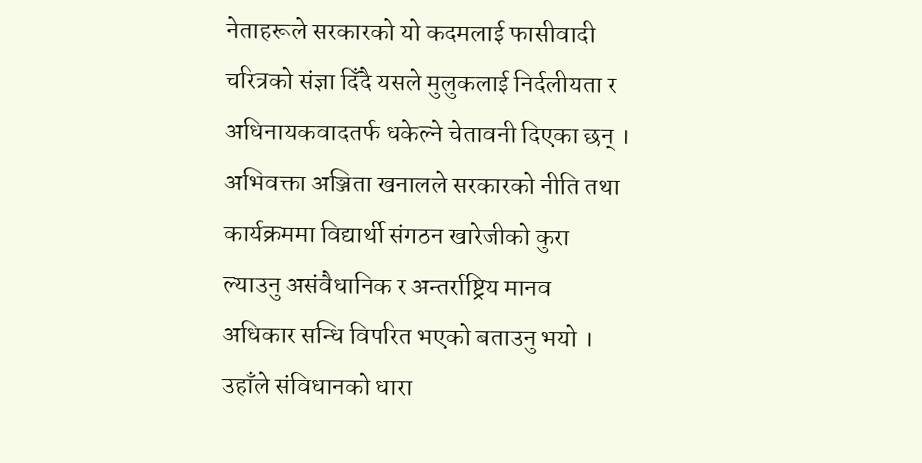नेताहरूले सरकारको यो कदमलाई फासीवादी चरित्रको संज्ञा दिँदै यसले मुलुकलाई निर्दलीयता र अधिनायकवादतर्फ धकेल्ने चेतावनी दिएका छन् ।
अभिवक्ता अञ्जिता खनालले सरकारको नीति तथा कार्यक्रममा विद्यार्थी संगठन खारेजीको कुरा ल्याउनु असंवैधानिक र अन्तर्राष्ट्रिय मानव अधिकार सन्धि विपरित भएको बताउनु भयो । उहाँले संविधानको धारा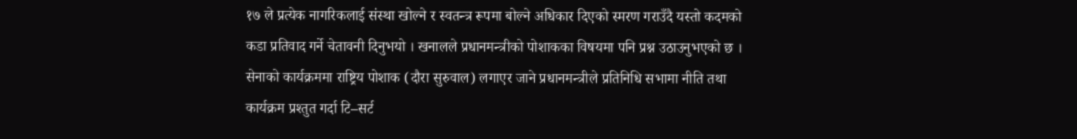१७ ले प्रत्येक नागरिकलाई संस्था खोल्ने र स्वतन्त्र रूपमा बोल्ने अधिकार दिएको स्मरण गराउँदै यस्तो कदमको कडा प्रतिवाद गर्ने चेतावनी दिनुभयो । खनालले प्रधानमन्त्रीको पोशाकका विषयमा पनि प्रश्न उठाउनुभएको छ । सेनाको कार्यक्रममा राष्ट्रिय पोशाक (दौरा सुरुवाल) लगाएर जाने प्रधानमन्त्रीले प्रतिनिधि सभामा नीति तथा कार्यक्रम प्रश्तुत गर्दा टि–सर्ट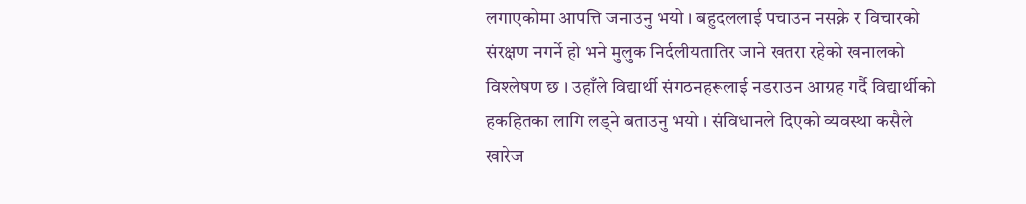लगाएकोमा आपत्ति जनाउनु भयो । बहुदललाई पचाउन नसक्ने र विचारको संरक्षण नगर्ने हो भने मुलुक निर्दलीयतातिर जाने खतरा रहेको खनालको विश्लेषण छ । उहाँले विद्यार्थी संगठनहरूलाई नडराउन आग्रह गर्दै विद्यार्थीको हकहितका लागि लड्ने बताउनु भयो । संविधानले दिएको व्यवस्था कसैले खारेज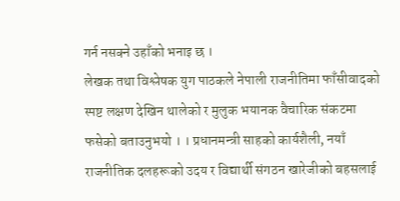गर्न नसक्ने उहाँको भनाइ छ ।
लेखक तथा विश्लेषक युग पाठकले नेपाली राजनीतिमा फाँसीवादको स्पष्ट लक्षण देखिन थालेको र मुलुक भयानक वैचारिक संकटमा फसेको बताउनुभयो । । प्रधानमन्त्री साहको कार्यशैली, नयाँ राजनीतिक दलहरूको उदय र विद्यार्थी संगठन खारेजीको बहसलाई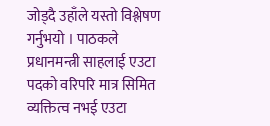जोड्दै उहाँले यस्तो विश्लेषण गर्नुभयो । पाठकले प्रधानमन्त्री साहलाई एउटा पदको वरिपरि मात्र सिमित व्यक्तित्व नभई एउटा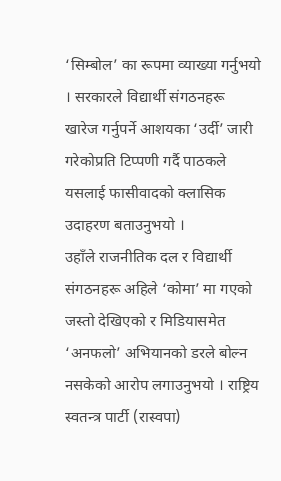‘सिम्बोल’ का रूपमा व्याख्या गर्नुभयो । सरकारले विद्यार्थी संगठनहरू खारेज गर्नुपर्ने आशयका ‘उर्दी’ जारी गरेकोप्रति टिप्पणी गर्दै पाठकले यसलाई फासीवादको क्लासिक उदाहरण बताउनुभयो ।
उहाँले राजनीतिक दल र विद्यार्थी संगठनहरू अहिले ‘कोमा’ मा गएको जस्तो देखिएको र मिडियासमेत ‘अनफलो’ अभियानको डरले बोल्न नसकेको आरोप लगाउनुभयो । राष्ट्रिय स्वतन्त्र पार्टी (रास्वपा)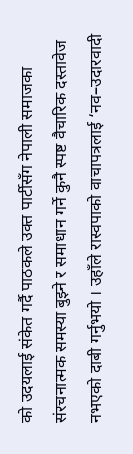को उदयलाई संकेत गर्दै पाठकले उक्त पार्टीसँग नेपाली समाजका संरचनात्मक समस्या बुझ्ने र समाधान गर्ने कुनै स्पष्ट वैचारिक दस्तावेज नभएको दाबी गर्नुभयो । उहाँले रास्वपाको वाचापत्रलाई ‘नव–उदारवादी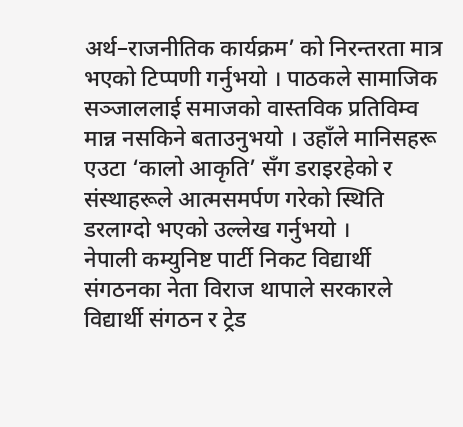अर्थ–राजनीतिक कार्यक्रम’ को निरन्तरता मात्र भएको टिप्पणी गर्नुभयो । पाठकले सामाजिक सञ्जाललाई समाजको वास्तविक प्रतिविम्व मान्न नसकिने बताउनुभयो । उहाँले मानिसहरू एउटा ‘कालो आकृति’ सँग डराइरहेको र संस्थाहरूले आत्मसमर्पण गरेको स्थिति डरलाग्दो भएको उल्लेख गर्नुभयो ।
नेपाली कम्युनिष्ट पार्टी निकट विद्यार्थी संगठनका नेता विराज थापाले सरकारले विद्यार्थी संगठन र ट्रेड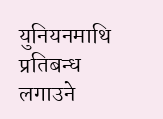युनियनमाथि प्रतिबन्ध लगाउने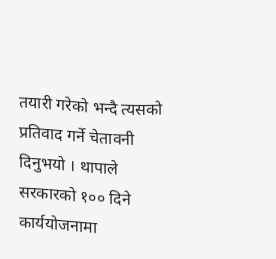तयारी गरेको भन्दै त्यसको प्रतिवाद गर्ने चेतावनी दिनुभयो । थापाले सरकारको १०० दिने कार्ययोजनामा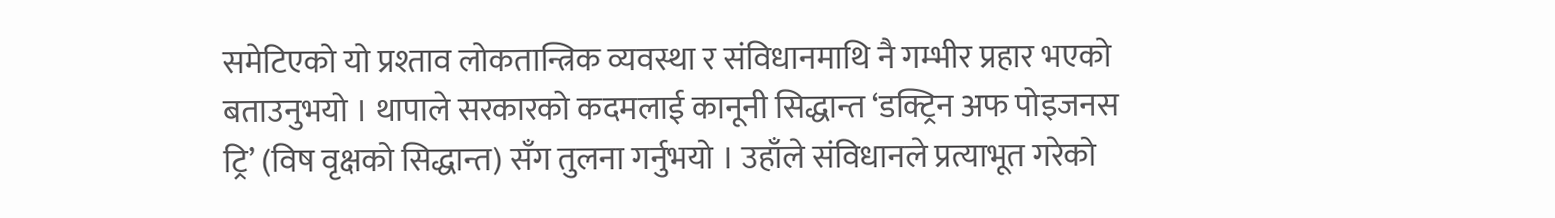समेटिएको यो प्रश्ताव लोकतान्त्रिक व्यवस्था र संविधानमाथि नै गम्भीर प्रहार भएको बताउनुभयो । थापाले सरकारको कदमलाई कानूनी सिद्धान्त ‘डक्ट्रिन अफ पोइजनस ट्रि’ (विष वृक्षको सिद्धान्त) सँग तुलना गर्नुभयो । उहाँले संविधानले प्रत्याभूत गरेको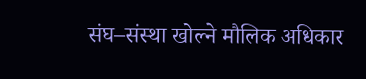संघ–संस्था खोल्ने मौलिक अधिकार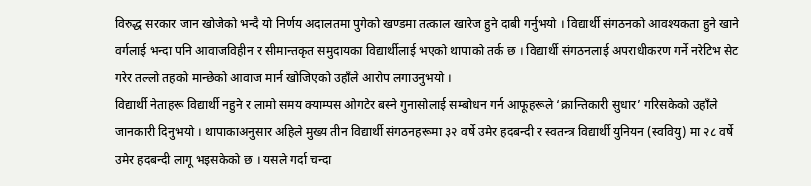विरुद्ध सरकार जान खोजेको भन्दै यो निर्णय अदालतमा पुगेको खण्डमा तत्काल खारेज हुने दाबी गर्नुभयो । विद्यार्थी संगठनको आवश्यकता हुने खाने वर्गलाई भन्दा पनि आवाजविहीन र सीमान्तकृत समुदायका विद्यार्थीलाई भएको थापाको तर्क छ । विद्यार्थी संगठनलाई अपराधीकरण गर्ने नरेटिभ सेट गरेर तल्लो तहको मान्छेको आवाज मार्न खोजिएको उहाँले आरोप लगाउनुभयो ।
विद्यार्थी नेताहरू विद्यार्थी नहुने र लामो समय क्याम्पस ओगटेर बस्ने गुनासोलाई सम्बोधन गर्न आफूहरूले ‘क्रान्तिकारी सुधार’ गरिसकेको उहाँले जानकारी दिनुभयो । थापाकाअनुसार अहिले मुख्य तीन विद्यार्थी संगठनहरूमा ३२ वर्षे उमेर हदबन्दी र स्वतन्त्र विद्यार्थी युनियन (स्ववियु) मा २८ वर्षे उमेर हदबन्दी लागू भइसकेको छ । यसले गर्दा चन्दा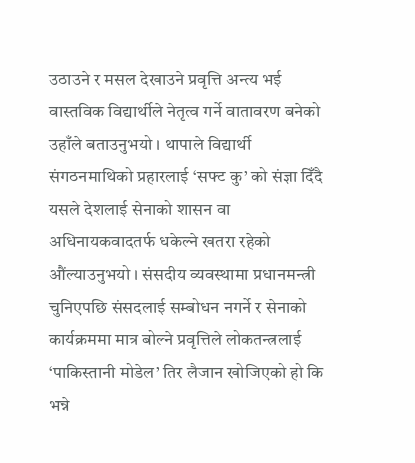उठाउने र मसल देखाउने प्रवृत्ति अन्त्य भई वास्तविक विद्यार्थीले नेतृत्व गर्ने वातावरण बनेको उहाँले बताउनुभयो । थापाले विद्यार्थी संगठनमाथिको प्रहारलाई ‘सफ्ट कु’ को संज्ञा दिँदै यसले देशलाई सेनाको शासन वा अधिनायकवादतर्फ धकेल्ने खतरा रहेको औंल्याउनुभयो । संसदीय व्यवस्थामा प्रधानमन्त्री चुनिएपछि संसदलाई सम्बोधन नगर्ने र सेनाको कार्यक्रममा मात्र बोल्ने प्रवृत्तिले लोकतन्त्रलाई ‘पाकिस्तानी मोडेल’ तिर लैजान खोजिएको हो कि भन्ने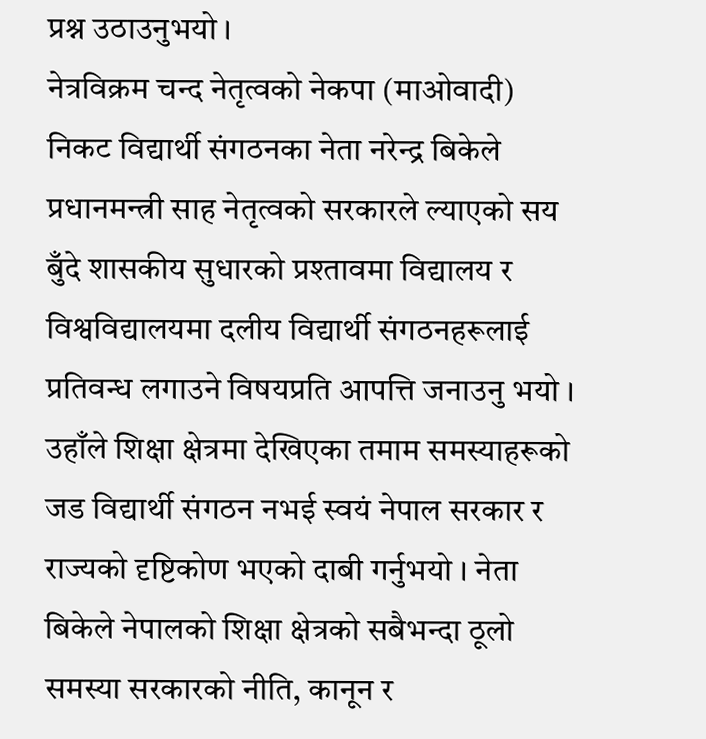प्रश्न उठाउनुभयो ।
नेत्रविक्रम चन्द नेतृत्वको नेकपा (माओवादी) निकट विद्यार्थी संगठनका नेता नरेन्द्र बिकेले प्रधानमन्त्री साह नेतृत्वको सरकारले ल्याएको सय बुँदे शासकीय सुधारको प्रश्तावमा विद्यालय र विश्वविद्यालयमा दलीय विद्यार्थी संगठनहरूलाई प्रतिवन्ध लगाउने विषयप्रति आपत्ति जनाउनु भयो । उहाँले शिक्षा क्षेत्रमा देखिएका तमाम समस्याहरूको जड विद्यार्थी संगठन नभई स्वयं नेपाल सरकार र राज्यको दृष्टिकोण भएको दाबी गर्नुभयो । नेता बिकेले नेपालको शिक्षा क्षेत्रको सबैभन्दा ठूलो समस्या सरकारको नीति, कानून र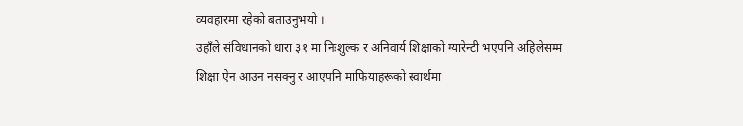व्यवहारमा रहेको बताउनुभयो ।
उहाँले संविधानको धारा ३१ मा निःशुल्क र अनिवार्य शिक्षाको ग्यारेन्टी भएपनि अहिलेसम्म शिक्षा ऐन आउन नसक्नु र आएपनि माफियाहरूको स्वार्थमा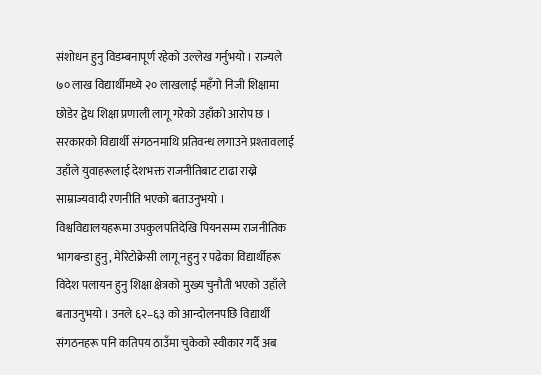संशोधन हुनु विडम्बनापूर्ण रहेको उल्लेख गर्नुभयो । राज्यले ७० लाख विद्यार्थीमध्ये २० लाखलाई महँगो निजी शिक्षामा छोडेर द्वेध शिक्षा प्रणाली लागू गरेको उहाँको आरोप छ । सरकारको विद्यार्थी संगठनमाथि प्रतिवन्ध लगाउने प्रश्तावलाई उहाँले युवाहरूलाई देशभक्त राजनीतिबाट टाढा राख्ने साम्राज्यवादी रणनीति भएको बताउनुभयो ।
विश्वविद्यालयहरूमा उपकुलपतिदेखि पियनसम्म राजनीतिक भागबन्डा हुनु, मेरिटोक्रेसी लागू नहुनु र पढेका विद्यार्थीहरू विदेश पलायन हुनु शिक्षा क्षेत्रको मुख्य चुनौती भएको उहाँले बताउनुभयो । उनले ६२–६३ को आन्दोलनपछि विद्यार्थी संगठनहरू पनि कतिपय ठाउँमा चुकेको स्वीकार गर्दै अब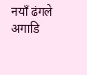नयाँ ढंगले अगाडि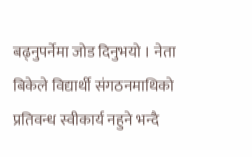बढ्नुपर्नेमा जोड दिनुभयो । नेता बिकेले विद्यार्थी संगठनमाथिको प्रतिवन्ध स्वीकार्य नहुने भन्दै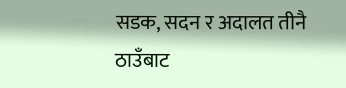सडक, सदन र अदालत तीनै ठाउँबाट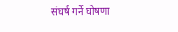संघर्ष गर्ने घोषणा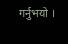गर्नुभयो ।